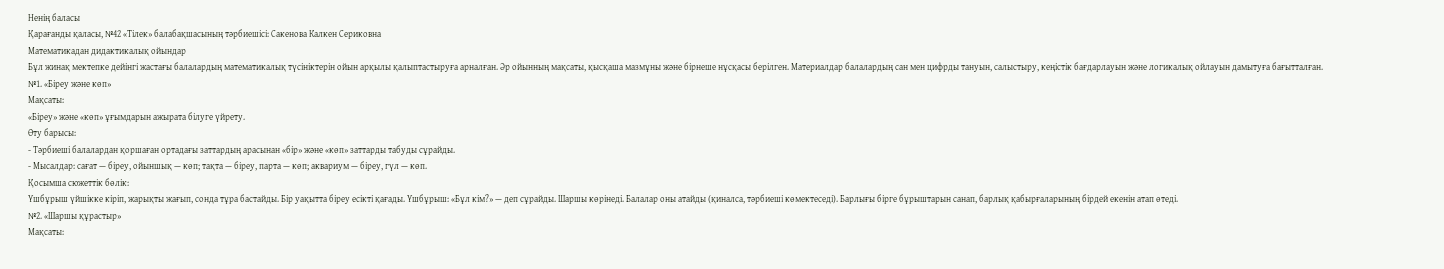Ненің баласы
Қарағанды қаласы, №42 «Тілек» балабақшасының тәрбиешісі: Сакенова Калкен Сериковна
Математикадан дидактикалық ойындар
Бұл жинақ мектепке дейінгі жастағы балалардың математикалық түсініктерін ойын арқылы қалыптастыруға арналған. Әр ойынның мақсаты, қысқаша мазмұны және бірнеше нұсқасы берілген. Материалдар балалардың сан мен цифрды тануын, салыстыру, кеңістік бағдарлауын және логикалық ойлауын дамытуға бағытталған.
№1. «Біреу және көп»
Мақсаты:
«Біреу» және «көп» ұғымдарын ажырата білуге үйрету.
Өту барысы:
- Тәрбиеші балалардан қоршаған ортадағы заттардың арасынан «бір» және «көп» заттарды табуды сұрайды.
- Мысалдар: сағат — біреу, ойыншық — көп; тақта — біреу, парта — көп; аквариум — біреу, гүл — көп.
Қосымша сюжеттік бөлік:
Үшбұрыш үйшікке кіріп, жарықты жағып, сонда тұра бастайды. Бір уақытта біреу есікті қағады. Үшбұрыш: «Бұл кім?» — деп сұрайды. Шаршы көрінеді. Балалар оны атайды (қиналса, тәрбиеші көмектеседі). Барлығы бірге бұрыштарын санап, барлық қабырғаларының бірдей екенін атап өтеді.
№2. «Шаршы құрастыр»
Мақсаты: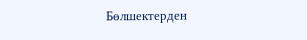Бөлшектерден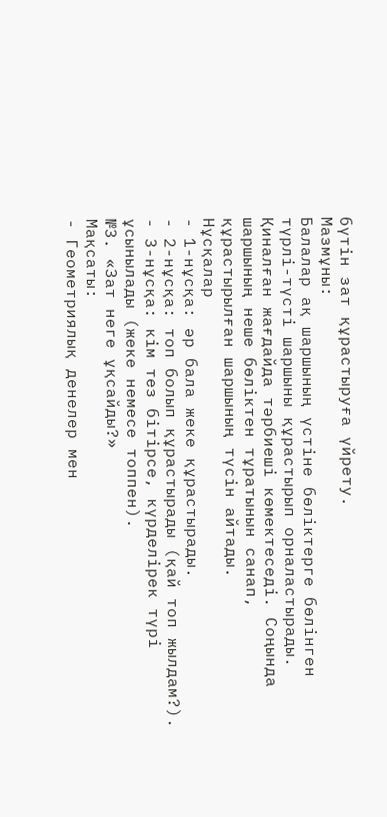бүтін зат құрастыруға үйрету.
Мазмұны:
Балалар ақ шаршының үстіне бөліктерге бөлінген түрлі-түсті шаршыны құрастырып орналастырады. Қиналған жағдайда тәрбиеші көмектеседі. Соңында шаршының неше бөліктен тұратынын санап, құрастырылған шаршының түсін айтады.
Нұсқалар
- 1-нұсқа: әр бала жеке құрастырады.
- 2-нұсқа: топ болып құрастырады (қай топ жылдам?).
- 3-нұсқа: кім тез бітірсе, күрделірек түрі ұсынылады (жеке немесе топпен).
№3. «Зат неге ұқсайды?»
Мақсаты:
- Геометриялық денелер мен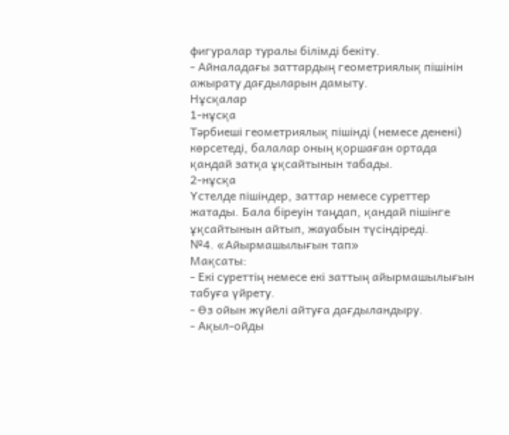фигуралар туралы білімді бекіту.
- Айналадағы заттардың геометриялық пішінін ажырату дағдыларын дамыту.
Нұсқалар
1-нұсқа
Тәрбиеші геометриялық пішінді (немесе денені) көрсетеді, балалар оның қоршаған ортада қандай затқа ұқсайтынын табады.
2-нұсқа
Үстелде пішіндер, заттар немесе суреттер жатады. Бала біреуін таңдап, қандай пішінге ұқсайтынын айтып, жауабын түсіндіреді.
№4. «Айырмашылығын тап»
Мақсаты:
- Екі суреттің немесе екі заттың айырмашылығын табуға үйрету.
- Өз ойын жүйелі айтуға дағдыландыру.
- Ақыл-ойды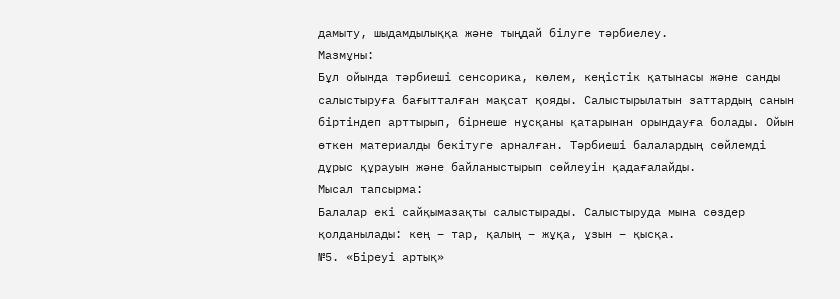дамыту, шыдамдылыққа және тыңдай білуге тәрбиелеу.
Мазмұны:
Бұл ойында тәрбиеші сенсорика, көлем, кеңістік қатынасы және санды салыстыруға бағытталған мақсат қояды. Салыстырылатын заттардың санын біртіндеп арттырып, бірнеше нұсқаны қатарынан орындауға болады. Ойын өткен материалды бекітуге арналған. Тәрбиеші балалардың сөйлемді дұрыс құрауын және байланыстырып сөйлеуін қадағалайды.
Мысал тапсырма:
Балалар екі сайқымазақты салыстырады. Салыстыруда мына сөздер қолданылады: кең – тар, қалың – жұқа, ұзын – қысқа.
№5. «Біреуі артық»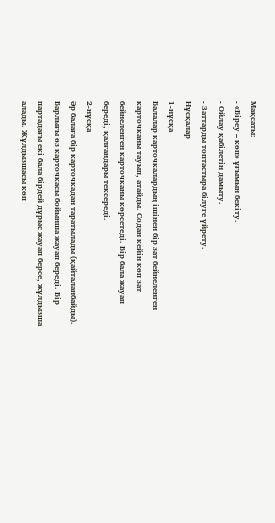Мақсаты:
- «Біреу – көп» ұғымын бекіту.
- Ойлау қабілетін дамыту.
- Заттарды топтастыра білуге үйрету.
Нұсқалар
1-нұсқа
Балалар карточкалардың ішінен бір зат бейнеленген карточканы тауып, атайды. Содан кейін көп зат бейнеленген карточканы көрсетеді. Бір бала жауап береді, қалғандары тексереді.
2-нұсқа
Әр балаға бір карточкадан таратылады (қайталанбайды). Барлығы өз карточкасы бойынша жауап береді. Бір партадағы екі бала бірдей дұрыс жауап берсе, жұлдызша алады. Жұлдызшасы көп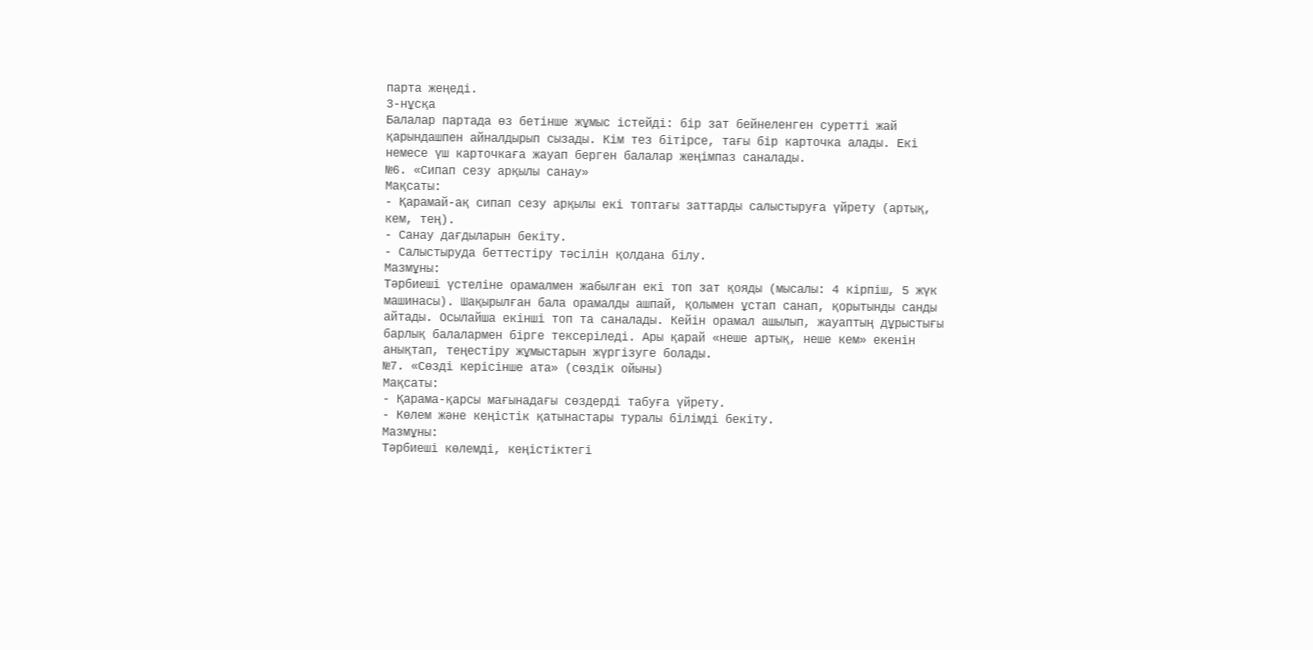парта жеңеді.
3-нұсқа
Балалар партада өз бетінше жұмыс істейді: бір зат бейнеленген суретті жай қарындашпен айналдырып сызады. Кім тез бітірсе, тағы бір карточка алады. Екі немесе үш карточкаға жауап берген балалар жеңімпаз саналады.
№6. «Сипап сезу арқылы санау»
Мақсаты:
- Қарамай-ақ сипап сезу арқылы екі топтағы заттарды салыстыруға үйрету (артық, кем, тең).
- Санау дағдыларын бекіту.
- Салыстыруда беттестіру тәсілін қолдана білу.
Мазмұны:
Тәрбиеші үстеліне орамалмен жабылған екі топ зат қояды (мысалы: 4 кірпіш, 5 жүк машинасы). Шақырылған бала орамалды ашпай, қолымен ұстап санап, қорытынды санды айтады. Осылайша екінші топ та саналады. Кейін орамал ашылып, жауаптың дұрыстығы барлық балалармен бірге тексеріледі. Ары қарай «неше артық, неше кем» екенін анықтап, теңестіру жұмыстарын жүргізуге болады.
№7. «Сөзді керісінше ата» (сөздік ойыны)
Мақсаты:
- Қарама-қарсы мағынадағы сөздерді табуға үйрету.
- Көлем және кеңістік қатынастары туралы білімді бекіту.
Мазмұны:
Тәрбиеші көлемді, кеңістіктегі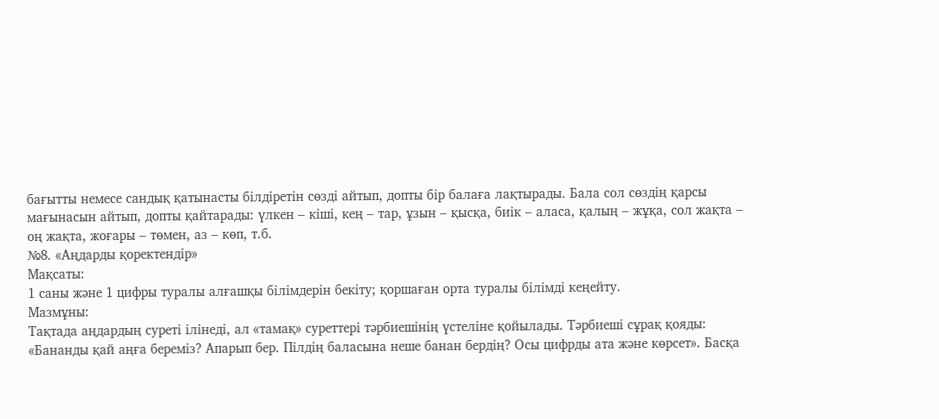бағытты немесе сандық қатынасты білдіретін сөзді айтып, допты бір балаға лақтырады. Бала сол сөздің қарсы мағынасын айтып, допты қайтарады: үлкен – кіші, кең – тар, ұзын – қысқа, биік – аласа, қалың – жұқа, сол жақта – оң жақта, жоғары – төмен, аз – көп, т.б.
№8. «Аңдарды қоректендір»
Мақсаты:
1 саны және 1 цифры туралы алғашқы білімдерін бекіту; қоршаған орта туралы білімді кеңейту.
Мазмұны:
Тақтада аңдардың суреті ілінеді, ал «тамақ» суреттері тәрбиешінің үстеліне қойылады. Тәрбиеші сұрақ қояды: «Бананды қай аңға береміз? Апарып бер. Пілдің баласына неше банан бердің? Осы цифрды ата және көрсет». Басқа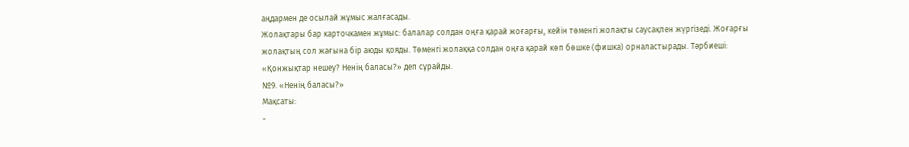аңдармен де осылай жұмыс жалғасады.
Жолақтары бар карточкамен жұмыс: балалар солдан оңға қарай жоғарғы, кейін төменгі жолақты саусақпен жүргізеді. Жоғарғы жолақтың сол жағына бір аюды қояды. Төменгі жолаққа солдан оңға қарай көп бөшке (фишка) орналастырады. Тәрбиеші: «Қонжықтар нешеу? Ненің баласы?» деп сұрайды.
№9. «Ненің баласы?»
Мақсаты:
-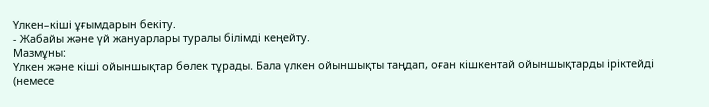Үлкен–кіші ұғымдарын бекіту.
- Жабайы және үй жануарлары туралы білімді кеңейту.
Мазмұны:
Үлкен және кіші ойыншықтар бөлек тұрады. Бала үлкен ойыншықты таңдап, оған кішкентай ойыншықтарды іріктейді (немесе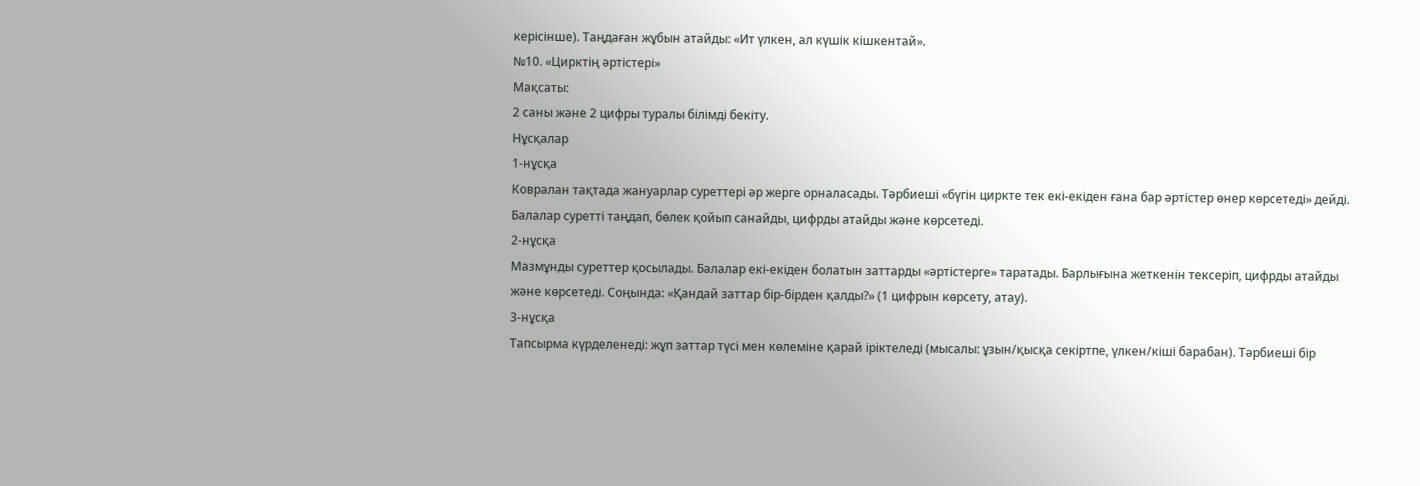керісінше). Таңдаған жұбын атайды: «Ит үлкен, ал күшік кішкентай».
№10. «Цирктің әртістері»
Мақсаты:
2 саны және 2 цифры туралы білімді бекіту.
Нұсқалар
1-нұсқа
Ковралан тақтада жануарлар суреттері әр жерге орналасады. Тәрбиеші «бүгін циркте тек екі-екіден ғана бар әртістер өнер көрсетеді» дейді. Балалар суретті таңдап, бөлек қойып санайды, цифрды атайды және көрсетеді.
2-нұсқа
Мазмұнды суреттер қосылады. Балалар екі-екіден болатын заттарды «әртістерге» таратады. Барлығына жеткенін тексеріп, цифрды атайды және көрсетеді. Соңында: «Қандай заттар бір-бірден қалды?» (1 цифрын көрсету, атау).
3-нұсқа
Тапсырма күрделенеді: жұп заттар түсі мен көлеміне қарай іріктеледі (мысалы: ұзын/қысқа секіртпе, үлкен/кіші барабан). Тәрбиеші бір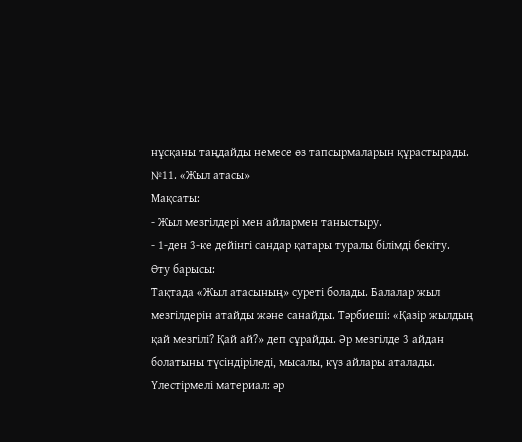нұсқаны таңдайды немесе өз тапсырмаларын құрастырады.
№11. «Жыл атасы»
Мақсаты:
- Жыл мезгілдері мен айлармен таныстыру.
- 1-ден 3-ке дейінгі сандар қатары туралы білімді бекіту.
Өту барысы:
Тақтада «Жыл атасының» суреті болады. Балалар жыл мезгілдерін атайды және санайды. Тәрбиеші: «Қазір жылдың қай мезгілі? Қай ай?» деп сұрайды. Әр мезгілде 3 айдан болатыны түсіндіріледі, мысалы, күз айлары аталады.
Үлестірмелі материал: әр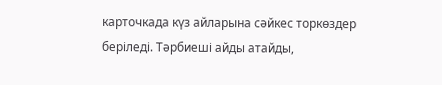карточкада күз айларына сәйкес торкөздер беріледі. Тәрбиеші айды атайды,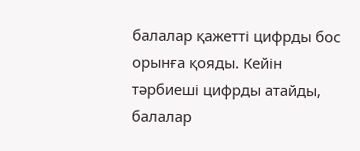балалар қажетті цифрды бос орынға қояды. Кейін тәрбиеші цифрды атайды, балалар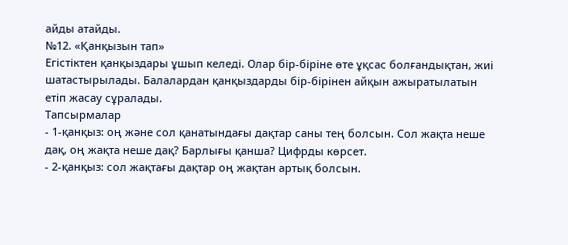айды атайды.
№12. «Қанқызын тап»
Егістіктен қанқыздары ұшып келеді. Олар бір-біріне өте ұқсас болғандықтан, жиі шатастырылады. Балалардан қанқыздарды бір-бірінен айқын ажыратылатын етіп жасау сұралады.
Тапсырмалар
- 1-қанқыз: оң және сол қанатындағы дақтар саны тең болсын. Сол жақта неше дақ, оң жақта неше дақ? Барлығы қанша? Цифрды көрсет.
- 2-қанқыз: сол жақтағы дақтар оң жақтан артық болсын.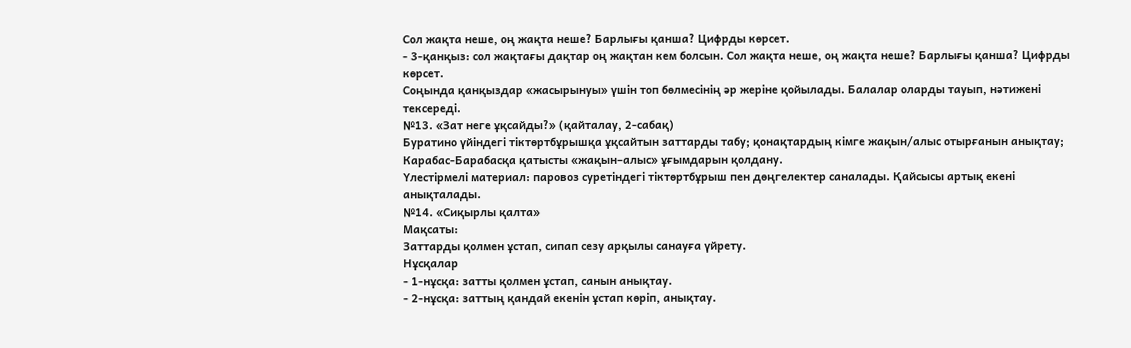Сол жақта неше, оң жақта неше? Барлығы қанша? Цифрды көрсет.
- 3-қанқыз: сол жақтағы дақтар оң жақтан кем болсын. Сол жақта неше, оң жақта неше? Барлығы қанша? Цифрды көрсет.
Соңында қанқыздар «жасырынуы» үшін топ бөлмесінің әр жеріне қойылады. Балалар оларды тауып, нәтижені тексереді.
№13. «Зат неге ұқсайды?» (қайталау, 2-сабақ)
Буратино үйіндегі тіктөртбұрышқа ұқсайтын заттарды табу; қонақтардың кімге жақын/алыс отырғанын анықтау; Карабас-Барабасқа қатысты «жақын–алыс» ұғымдарын қолдану.
Үлестірмелі материал: паровоз суретіндегі тіктөртбұрыш пен дөңгелектер саналады. Қайсысы артық екені анықталады.
№14. «Сиқырлы қалта»
Мақсаты:
Заттарды қолмен ұстап, сипап сезу арқылы санауға үйрету.
Нұсқалар
- 1-нұсқа: затты қолмен ұстап, санын анықтау.
- 2-нұсқа: заттың қандай екенін ұстап көріп, анықтау.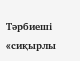Тәрбиеші «сиқырлы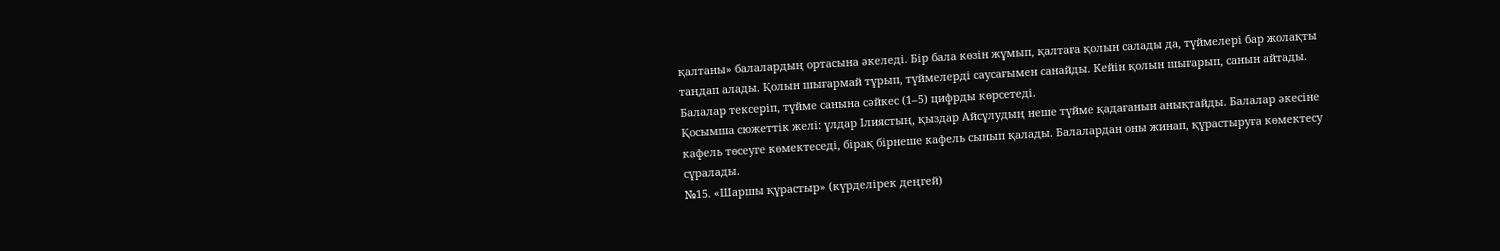қалтаны» балалардың ортасына әкеледі. Бір бала көзін жұмып, қалтаға қолын салады да, түймелері бар жолақты таңдап алады. Қолын шығармай тұрып, түймелерді саусағымен санайды. Кейін қолын шығарып, санын айтады. Балалар тексеріп, түйме санына сәйкес (1–5) цифрды көрсетеді.
Қосымша сюжеттік желі: ұлдар Ілиястың, қыздар Айсұлудың неше түйме қадағанын анықтайды. Балалар әкесіне кафель төсеуге көмектеседі, бірақ бірнеше кафель сынып қалады. Балалардан оны жинап, құрастыруға көмектесу сұралады.
№15. «Шаршы құрастыр» (күрделірек деңгей)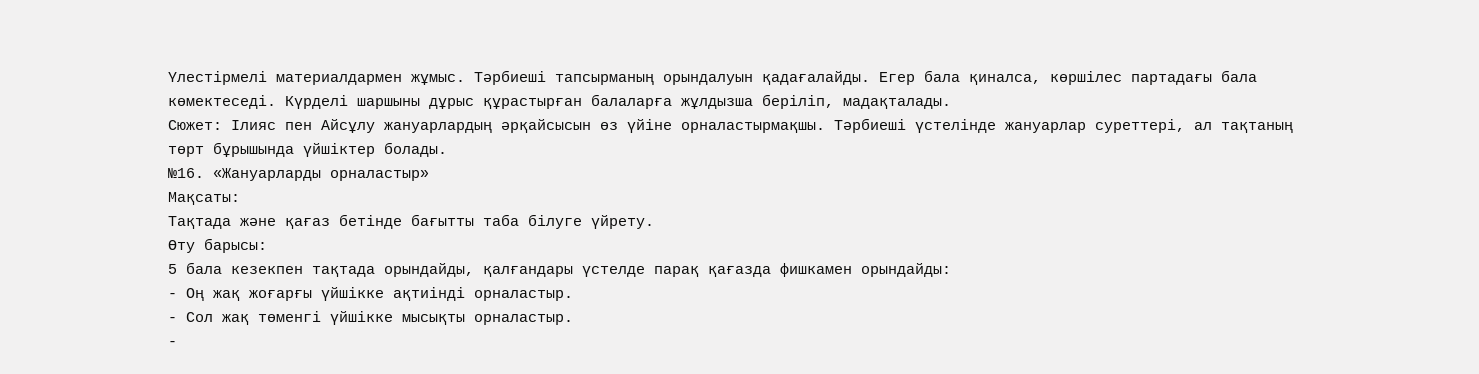Үлестірмелі материалдармен жұмыс. Тәрбиеші тапсырманың орындалуын қадағалайды. Егер бала қиналса, көршілес партадағы бала көмектеседі. Күрделі шаршыны дұрыс құрастырған балаларға жұлдызша беріліп, мадақталады.
Сюжет: Ілияс пен Айсұлу жануарлардың әрқайсысын өз үйіне орналастырмақшы. Тәрбиеші үстелінде жануарлар суреттері, ал тақтаның төрт бұрышында үйшіктер болады.
№16. «Жануарларды орналастыр»
Мақсаты:
Тақтада және қағаз бетінде бағытты таба білуге үйрету.
Өту барысы:
5 бала кезекпен тақтада орындайды, қалғандары үстелде парақ қағазда фишкамен орындайды:
- Оң жақ жоғарғы үйшікке ақтиінді орналастыр.
- Сол жақ төменгі үйшікке мысықты орналастыр.
-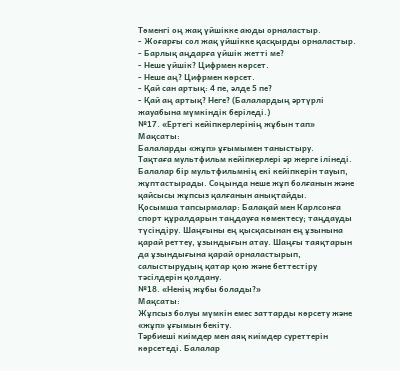Төменгі оң жақ үйшікке аюды орналастыр.
- Жоғарғы сол жақ үйшікке қасқырды орналастыр.
- Барлық аңдарға үйшік жетті ме?
- Неше үйшік? Цифрмен көрсет.
- Неше аң? Цифрмен көрсет.
- Қай сан артық: 4 пе, әлде 5 пе?
- Қай аң артық? Неге? (Балалардың әртүрлі жауабына мүмкіндік беріледі.)
№17. «Ертегі кейіпкерлерінің жұбын тап»
Мақсаты:
Балаларды «жұп» ұғымымен таныстыру.
Тақтаға мультфильм кейіпкерлері әр жерге ілінеді. Балалар бір мультфильмнің екі кейіпкерін тауып, жұптастырады. Соңында неше жұп болғанын және қайсысы жұпсыз қалғанын анықтайды.
Қосымша тапсырмалар: Балақай мен Карлсонға спорт құралдарын таңдауға көмектесу; таңдауды түсіндіру. Шаңғыны ең қысқасынан ең ұзынына қарай реттеу, ұзындығын атау. Шаңғы таяқтарын да ұзындығына қарай орналастырып, салыстырудың қатар қою және беттестіру тәсілдерін қолдану.
№18. «Ненің жұбы болады?»
Мақсаты:
Жұпсыз болуы мүмкін емес заттарды көрсету және «жұп» ұғымын бекіту.
Тәрбиеші киімдер мен аяқ киімдер суреттерін көрсетеді. Балалар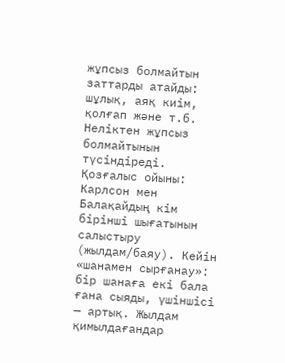жұпсыз болмайтын заттарды атайды: шұлық, аяқ киім, қолғап және т.б. Неліктен жұпсыз болмайтынын түсіндіреді.
Қозғалыс ойыны: Карлсон мен Балақайдың кім бірінші шығатынын салыстыру (жылдам/баяу). Кейін «шанамен сырғанау»: бір шанаға екі бала ғана сыяды, үшіншісі — артық. Жылдам қимылдағандар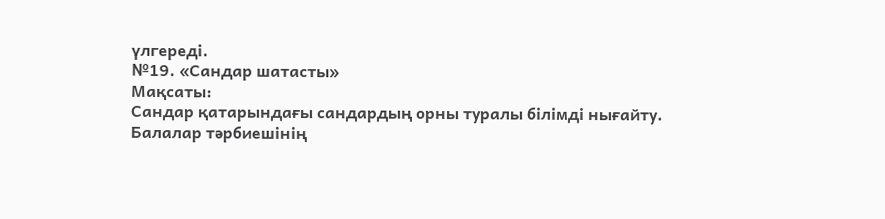үлгереді.
№19. «Сандар шатасты»
Мақсаты:
Сандар қатарындағы сандардың орны туралы білімді нығайту.
Балалар тәрбиешінің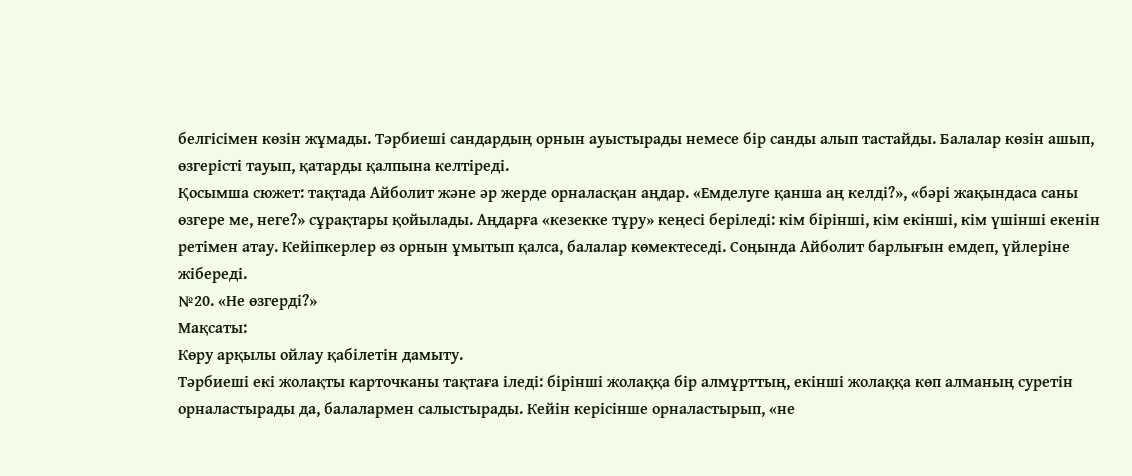белгісімен көзін жұмады. Тәрбиеші сандардың орнын ауыстырады немесе бір санды алып тастайды. Балалар көзін ашып, өзгерісті тауып, қатарды қалпына келтіреді.
Қосымша сюжет: тақтада Айболит және әр жерде орналасқан аңдар. «Емделуге қанша аң келді?», «бәрі жақындаса саны өзгере ме, неге?» сұрақтары қойылады. Аңдарға «кезекке тұру» кеңесі беріледі: кім бірінші, кім екінші, кім үшінші екенін ретімен атау. Кейіпкерлер өз орнын ұмытып қалса, балалар көмектеседі. Соңында Айболит барлығын емдеп, үйлеріне жібереді.
№20. «Не өзгерді?»
Мақсаты:
Көру арқылы ойлау қабілетін дамыту.
Тәрбиеші екі жолақты карточканы тақтаға іледі: бірінші жолаққа бір алмұрттың, екінші жолаққа көп алманың суретін орналастырады да, балалармен салыстырады. Кейін керісінше орналастырып, «не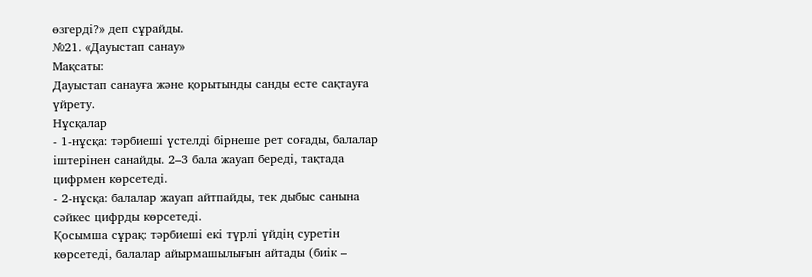өзгерді?» деп сұрайды.
№21. «Дауыстап санау»
Мақсаты:
Дауыстап санауға және қорытынды санды есте сақтауға үйрету.
Нұсқалар
- 1-нұсқа: тәрбиеші үстелді бірнеше рет соғады, балалар іштерінен санайды. 2–3 бала жауап береді, тақтада цифрмен көрсетеді.
- 2-нұсқа: балалар жауап айтпайды, тек дыбыс санына сәйкес цифрды көрсетеді.
Қосымша сұрақ: тәрбиеші екі түрлі үйдің суретін көрсетеді, балалар айырмашылығын айтады (биік –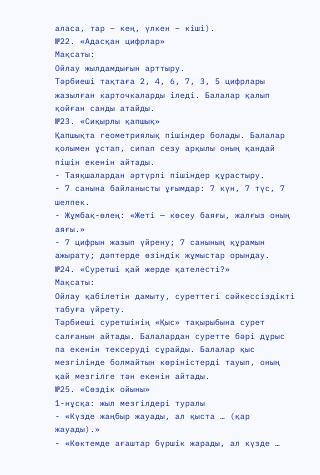аласа, тар – кең, үлкен – кіші).
№22. «Адасқан цифрлар»
Мақсаты:
Ойлау жылдамдығын арттыру.
Тәрбиеші тақтаға 2, 4, 6, 7, 3, 5 цифрлары жазылған карточкаларды іледі. Балалар қалып қойған санды атайды.
№23. «Сиқырлы қапшық»
Қапшықта геометриялық пішіндер болады. Балалар қолымен ұстап, сипап сезу арқылы оның қандай пішін екенін айтады.
- Таяқшалардан әртүрлі пішіндер құрастыру.
- 7 санына байланысты ұғымдар: 7 күн, 7 түс, 7 шелпек.
- Жұмбақ-өлең: «Жеті — көсеу баяғы, жалғыз оның аяғы.»
- 7 цифрын жазып үйрену; 7 санының құрамын ажырату; дәптерде өзіндік жұмыстар орындау.
№24. «Суретші қай жерде қателесті?»
Мақсаты:
Ойлау қабілетін дамыту, суреттегі сәйкессіздікті табуға үйрету.
Тәрбиеші суретшінің «Қыс» тақырыбына сурет салғанын айтады. Балалардан суретте бәрі дұрыс па екенін тексеруді сұрайды. Балалар қыс мезгілінде болмайтын көріністерді тауып, оның қай мезгілге тән екенін айтады.
№25. «Сөздік ойыны»
1-нұсқа: жыл мезгілдері туралы
- «Күзде жаңбыр жауады, ал қыста … (қар жауады).»
- «Көктемде ағаштар бүршік жарады, ал күзде …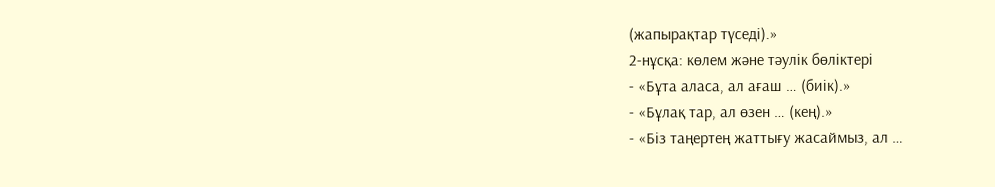(жапырақтар түседі).»
2-нұсқа: көлем және тәулік бөліктері
- «Бұта аласа, ал ағаш … (биік).»
- «Бұлақ тар, ал өзен … (кең).»
- «Біз таңертең жаттығу жасаймыз, ал …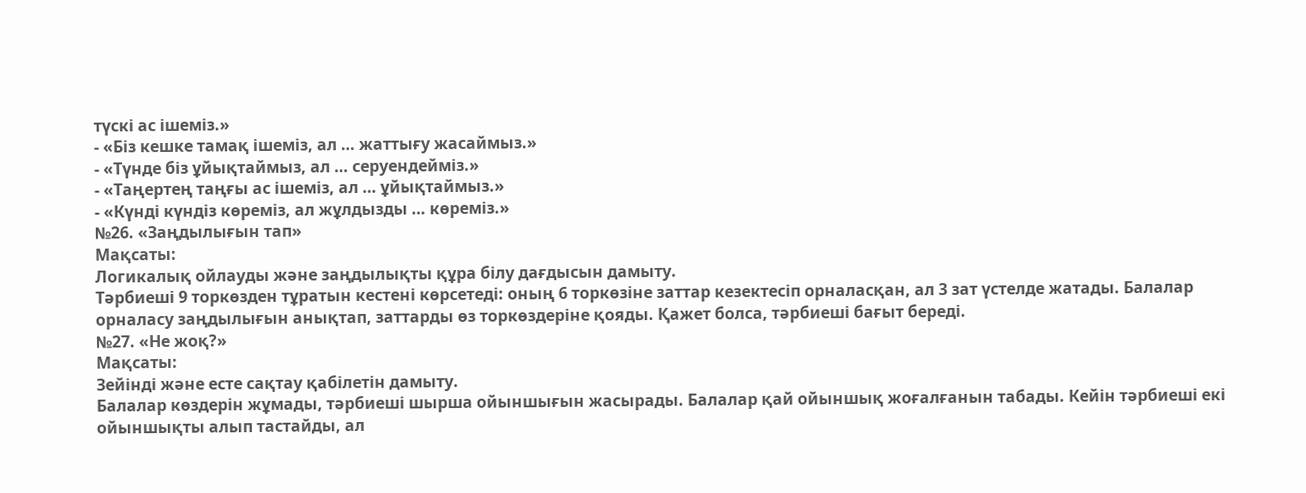түскі ас ішеміз.»
- «Біз кешке тамақ ішеміз, ал … жаттығу жасаймыз.»
- «Түнде біз ұйықтаймыз, ал … серуендейміз.»
- «Таңертең таңғы ас ішеміз, ал … ұйықтаймыз.»
- «Күнді күндіз көреміз, ал жұлдызды … көреміз.»
№26. «Заңдылығын тап»
Мақсаты:
Логикалық ойлауды және заңдылықты құра білу дағдысын дамыту.
Тәрбиеші 9 торкөзден тұратын кестені көрсетеді: оның 6 торкөзіне заттар кезектесіп орналасқан, ал 3 зат үстелде жатады. Балалар орналасу заңдылығын анықтап, заттарды өз торкөздеріне қояды. Қажет болса, тәрбиеші бағыт береді.
№27. «Не жоқ?»
Мақсаты:
Зейінді және есте сақтау қабілетін дамыту.
Балалар көздерін жұмады, тәрбиеші шырша ойыншығын жасырады. Балалар қай ойыншық жоғалғанын табады. Кейін тәрбиеші екі ойыншықты алып тастайды, ал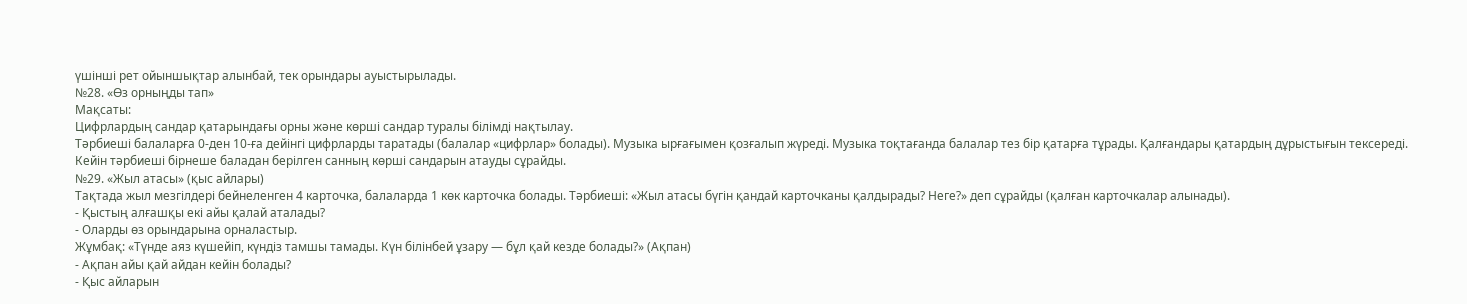үшінші рет ойыншықтар алынбай, тек орындары ауыстырылады.
№28. «Өз орныңды тап»
Мақсаты:
Цифрлардың сандар қатарындағы орны және көрші сандар туралы білімді нақтылау.
Тәрбиеші балаларға 0-ден 10-ға дейінгі цифрларды таратады (балалар «цифрлар» болады). Музыка ырғағымен қозғалып жүреді. Музыка тоқтағанда балалар тез бір қатарға тұрады. Қалғандары қатардың дұрыстығын тексереді. Кейін тәрбиеші бірнеше баладан берілген санның көрші сандарын атауды сұрайды.
№29. «Жыл атасы» (қыс айлары)
Тақтада жыл мезгілдері бейнеленген 4 карточка, балаларда 1 көк карточка болады. Тәрбиеші: «Жыл атасы бүгін қандай карточканы қалдырады? Неге?» деп сұрайды (қалған карточкалар алынады).
- Қыстың алғашқы екі айы қалай аталады?
- Оларды өз орындарына орналастыр.
Жұмбақ: «Түнде аяз күшейіп, күндіз тамшы тамады. Күн білінбей ұзару — бұл қай кезде болады?» (Ақпан)
- Ақпан айы қай айдан кейін болады?
- Қыс айларын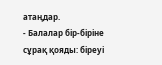атаңдар.
- Балалар бір-біріне сұрақ қояды: біреуі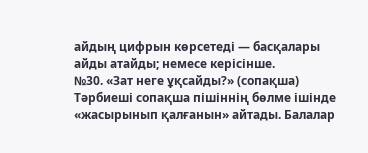айдың цифрын көрсетеді — басқалары айды атайды; немесе керісінше.
№30. «Зат неге ұқсайды?» (сопақша)
Тәрбиеші сопақша пішіннің бөлме ішінде «жасырынып қалғанын» айтады. Балалар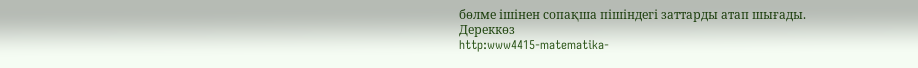бөлме ішінен сопақша пішіндегі заттарды атап шығады.
Дереккөз
http:www4415-matematika-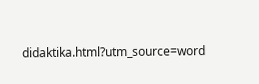didaktika.html?utm_source=word